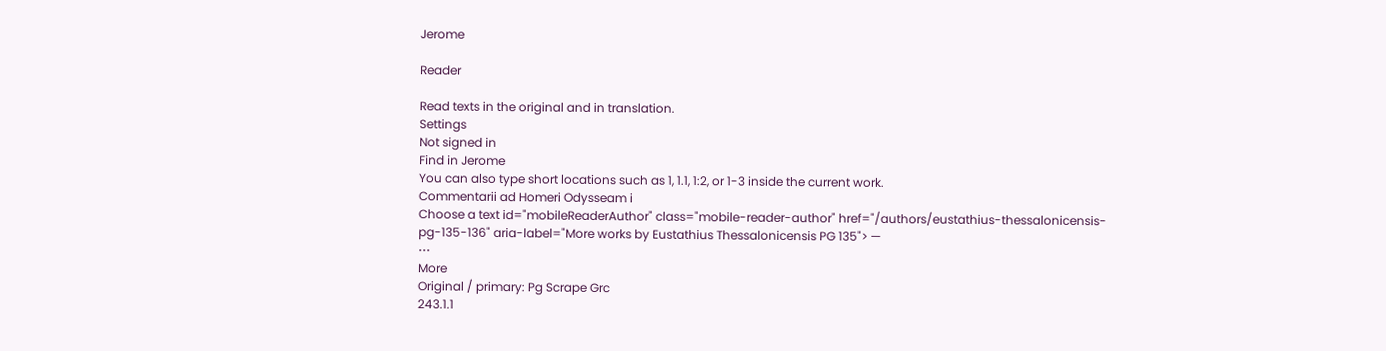Jerome

Reader

Read texts in the original and in translation.
Settings
Not signed in
Find in Jerome
You can also type short locations such as 1, 1.1, 1:2, or 1-3 inside the current work.
Commentarii ad Homeri Odysseam i
Choose a text id="mobileReaderAuthor" class="mobile-reader-author" href="/authors/eustathius-thessalonicensis-pg-135-136" aria-label="More works by Eustathius Thessalonicensis PG 135"> —
⋯
More
Original / primary: Pg Scrape Grc
243.1.1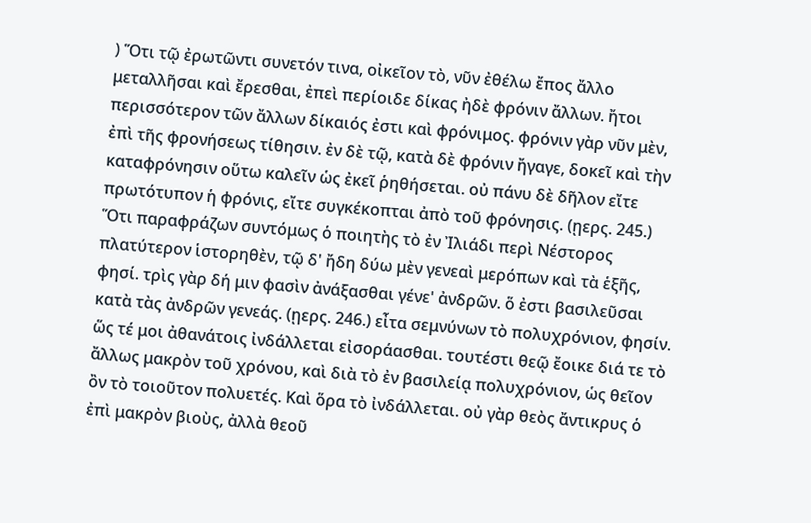) Ὅτι τῷ ἐρωτῶντι συνετόν τινα, οἰκεῖον τὸ, νῦν ἐθέλω ἔπος ἄλλο μεταλλῆσαι καὶ ἔρεσθαι, ἐπεὶ περίοιδε δίκας ἠδὲ φρόνιν ἄλλων. ἤτοι περισσότερον τῶν ἄλλων δίκαιός ἐστι καὶ φρόνιμος. φρόνιν γὰρ νῦν μὲν, ἐπὶ τῆς φρονήσεως τίθησιν. ἐν δὲ τῷ, κατὰ δὲ φρόνιν ἤγαγε, δοκεῖ καὶ τὴν καταφρόνησιν οὕτω καλεῖν ὡς ἐκεῖ ῥηθήσεται. οὐ πάνυ δὲ δῆλον εἴτε πρωτότυπον ἡ φρόνις, εἴτε συγκέκοπται ἀπὸ τοῦ φρόνησις. (ῃερς. 245.) Ὅτι παραφράζων συντόμως ὁ ποιητὴς τὸ ἐν Ἰλιάδι περὶ Νέστορος πλατύτερον ἱστορηθὲν, τῷ δ' ἤδη δύω μὲν γενεαὶ μερόπων καὶ τὰ ἑξῆς, φησί. τρὶς γὰρ δή μιν φασὶν ἀνάξασθαι γένε' ἀνδρῶν. ὅ ἐστι βασιλεῦσαι κατὰ τὰς ἀνδρῶν γενεάς. (ῃερς. 246.) εἶτα σεμνύνων τὸ πολυχρόνιον, φησίν. ὥς τέ μοι ἀθανάτοις ἰνδάλλεται εἰσοράασθαι. τουτέστι θεῷ ἔοικε διά τε τὸ ἄλλως μακρὸν τοῦ χρόνου, καὶ διὰ τὸ ἐν βασιλείᾳ πολυχρόνιον, ὡς θεῖον ὂν τὸ τοιοῦτον πολυετές. Καὶ ὅρα τὸ ἰνδάλλεται. οὐ γὰρ θεὸς ἄντικρυς ὁ ἐπὶ μακρὸν βιοὺς, ἀλλὰ θεοῦ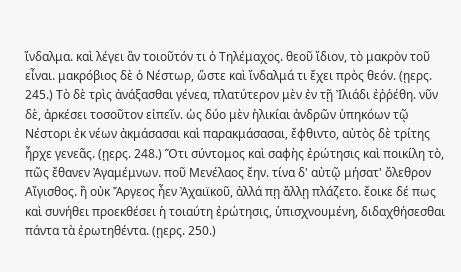ἴνδαλμα. καὶ λέγει ἂν τοιοῦτόν τι ὁ Τηλέμαχος. θεοῦ ἴδιον, τὸ μακρὸν τοῦ εἶναι. μακρόβιος δὲ ὁ Νέστωρ, ὥστε καὶ ἴνδαλμά τι ἔχει πρὸς θεόν. (ῃερς. 245.) Τὸ δὲ τρὶς ἀνάξασθαι γένεα, πλατύτερον μὲν ἐν τῇ Ἰλιάδι ἐῤῥέθη. νῦν δὲ, ἀρκέσει τοσοῦτον εἰπεῖν. ὡς δύο μὲν ἡλικίαι ἀνδρῶν ὑπηκόων τῷ Νέστορι ἐκ νέων ἀκμάσασαι καὶ παρακμάσασαι, ἔφθιντο, αὐτὸς δὲ τρίτης ἦρχε γενεᾶς. (ῃερς. 248.) Ὅτι σύντομος καὶ σαφὴς ἐρώτησις καὶ ποικίλη τὸ, πῶς ἔθανεν Ἀγαμέμνων. ποῦ Μενέλαος ἔην. τίνα δ' αὐτῷ μήσατ' ὄλεθρον Αἴγισθος. ἢ οὐκ Ἄργεος ἦεν Ἀχαιϊκοῦ, ἀλλά πῃ ἄλλῃ πλάζετο. ἔοικε δέ πως καὶ συνήθει προεκθέσει ἡ τοιαύτη ἐρώτησις, ὑπισχνουμένη, διδαχθήσεσθαι πάντα τὰ ἐρωτηθέντα. (ῃερς. 250.)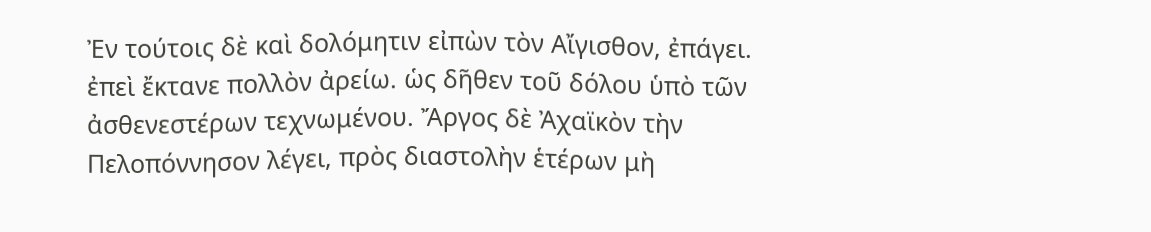Ἐν τούτοις δὲ καὶ δολόμητιν εἰπὼν τὸν Αἴγισθον, ἐπάγει. ἐπεὶ ἔκτανε πολλὸν ἀρείω. ὡς δῆθεν τοῦ δόλου ὑπὸ τῶν ἀσθενεστέρων τεχνωμένου. Ἄργος δὲ Ἀχαϊκὸν τὴν Πελοπόννησον λέγει, πρὸς διαστολὴν ἑτέρων μὴ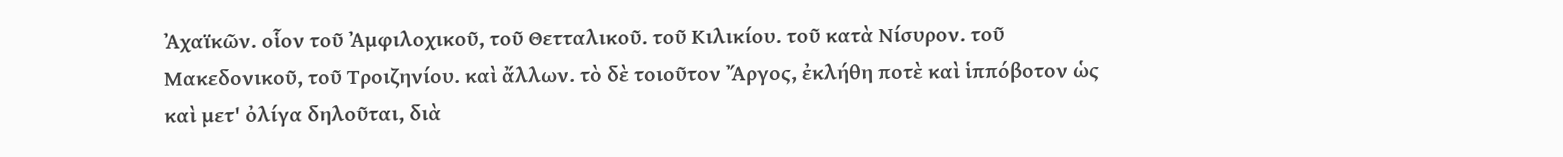Ἀχαϊκῶν. οἷον τοῦ Ἀμφιλοχικοῦ, τοῦ Θετταλικοῦ. τοῦ Κιλικίου. τοῦ κατὰ Νίσυρον. τοῦ Μακεδονικοῦ, τοῦ Τροιζηνίου. καὶ ἄλλων. τὸ δὲ τοιοῦτον Ἄργος, ἐκλήθη ποτὲ καὶ ἱππόβοτον ὡς καὶ μετ' ὀλίγα δηλοῦται, διὰ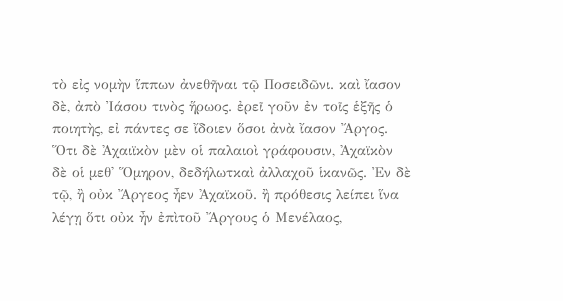τὸ εἰς νομὴν ἵππων ἀνεθῆναι τῷ Ποσειδῶνι. καὶ ἴασον δὲ, ἀπὸ Ἰάσου τινὸς ἥρωος. ἐρεῖ γοῦν ἐν τοῖς ἑξῆς ὁ ποιητὴς, εἰ πάντες σε ἴδοιεν ὅσοι ἀνὰ ἴασον Ἄργος. Ὅτι δὲ Ἀχαιϊκὸν μὲν οἱ παλαιοὶ γράφουσιν, Ἀχαϊκὸν δὲ οἱ μεθ' Ὅμηρον, δεδήλωτκαὶ ἀλλαχοῦ ἱκανῶς. Ἐν δὲ τῷ, ἢ οὐκ Ἄργεος ἦεν Ἀχαϊκοῦ. ἢ πρόθεσις λείπει ἵνα λέγῃ ὅτι οὐκ ἦν ἐπὶτοῦ Ἄργους ὁ Μενέλαος,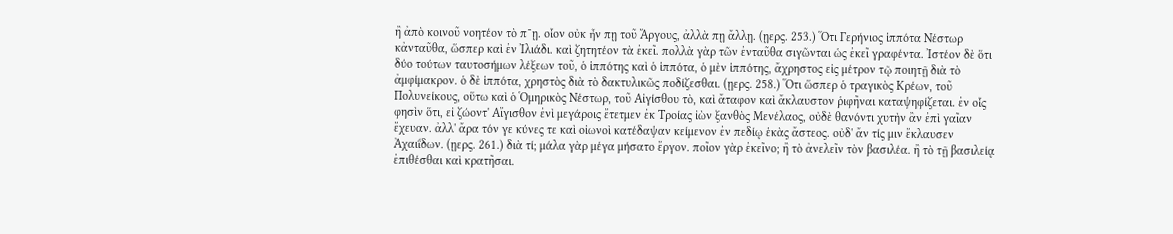ἢ ἀπὸ κοινοῦ νοητέον τὸ πˉῃ. οἷον οὐκ ἦν πῃ τοῦ Ἄργους, ἀλλὰ πῃ ἄλλῃ. (ῃερς. 253.) Ὅτι Γερήνιος ἱππότα Νέστωρ κἀνταῦθα, ὥσπερ καὶ ἐν Ἰλιάδι. καὶ ζητητέον τὰ ἐκεῖ. πολλὰ γὰρ τῶν ἐνταῦθα σιγῶνται ὡς ἐκεῖ γραφέντα. Ἰστέον δὲ ὅτι δύο τούτων ταυτοσήμων λέξεων τοῦ, ὁ ἱππότης καὶ ὁ ἱππότα, ὁ μὲν ἱππότης, ἄχρηστος εἰς μέτρον τῷ ποιητῇ διὰ τὸ ἀμφίμακρον. ὁ δὲ ἱππότα, χρηστὸς διὰ τὸ δακτυλικῶς ποδίζεσθαι. (ῃερς. 258.) Ὅτι ὥσπερ ὁ τραγικὸς Κρέων, τοῦ Πολυνείκους, οὕτω καὶ ὁ Ὁμηρικὸς Νέστωρ, τοῦ Αἰγίσθου τὸ, καὶ ἄταφον καὶ ἄκλαυστον ῥιφῆναι καταψηφίζεται. ἐν οἷς φησὶν ὅτι, εἰ ζώοντ' Αἴγισθον ἐνὶ μεγάροις ἔτετμεν ἐκ Τροίας ἰὼν ξανθὸς Μενέλαος, οὐδὲ θανόντι χυτὴν ἂν ἐπὶ γαῖαν ἔχευαν. ἀλλ' ἄρα τόν γε κύνες τε καὶ οἰωνοὶ κατέδαψαν κείμενον ἐν πεδίῳ ἑκὰς ἄστεος. οὐδ' ἄν τίς μιν ἔκλαυσεν Ἀχαιΐδων. (ῃερς. 261.) διὰ τί; μάλα γὰρ μέγα μήσατο ἔργον. ποῖον γὰρ ἐκεῖνο; ἢ τὸ ἀνελεῖν τὸν βασιλέα. ἢ τὸ τῇ βασιλείᾳ ἐπιθέσθαι καὶ κρατῆσαι.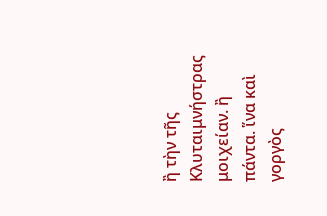ἢ τὴν τῆς Κλυταιμνήστρας μοιχείαν. ἢ πάντα. ἵνα καὶ γοργὸς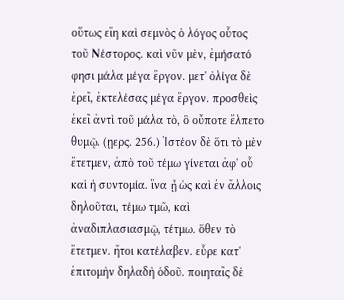οὕτως εἴη καὶ σεμνὸς ὁ λόγος οὗτος τοῦ Νέστορος. καὶ νῦν μὲν, ἐμήσατό φησι μάλα μέγα ἔργον. μετ' ὀλίγα δὲ ἐρεῖ, ἐκτελέσας μέγα ἔργον. προσθεὶς ἐκεῖ ἀντὶ τοῦ μάλα τὸ, ὃ οὔποτε ἔλπετο θυμῷ. (ῃερς. 256.) Ἰστέον δὲ ὅτι τὸ μὲν ἔτετμεν, ἀπὸ τοῦ τέμω γίνεται ἀφ' οὗ καὶ ἡ συντομία. ἵνα ᾖ ὡς καὶ ἐν ἄλλοις δηλοῦται, τέμω τμῶ, καὶ ἀναδιπλασιασμῷ, τέτμω. ὅθεν τὸ ἔτετμεν. ἤτοι κατέλαβεν. εὗρε κατ' ἐπιτομὴν δηλαδὴ ὁδοῦ. ποιηταῖς δὲ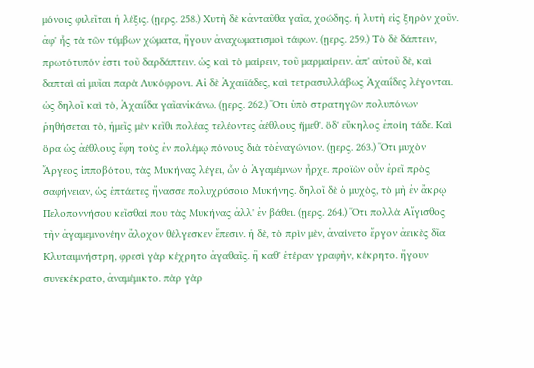μόνοις φιλεῖται ἡ λέξις. (ῃερς. 258.) Χυτὴ δὲ κἀνταῦθα γαῖα, χοώδης. ἡ λυτὴ εἰς ξηρὸν χοῦν. ἀφ' ἧς τὰ τῶν τύμβων χώματα, ἤγουν ἀναχωματισμοὶ τάφων. (ῃερς. 259.) Τὸ δὲ δάπτειν, πρωτότυπόν ἐστι τοῦ δαρδάπτειν. ὡς καὶ τὸ μαίρειν, τοῦ μαρμαίρειν. ἀπ' αὐτοῦ δὲ, καὶ δαπταὶ αἱ μυῖαι παρὰ Λυκόφρονι. Αἱ δὲ Ἀχαιϊάδες, καὶ τετρασυλλάβως Ἀχαιΐδες λέγονται. ὡς δηλοῖ καὶ τὸ, Ἀχαιΐδα γαῖανἱκάνω. (ῃερς. 262.) Ὅτι ὑπὸ στρατηγῶν πολυπόνων ῥηθήσεται τὸ, ἡμεῖς μὲν κεῖθι πολέας τελέοντες ἀέθλους ἥμεθ'. ὅδ' εὔκηλος ἐποίη τάδε. Καὶ ὅρα ὡς ἀέθλους ἔφη τοὺς ἐν πολέμῳ πόνους διὰ τὸἐναγώνιον. (ῃερς. 263.) Ὅτι μυχὸν Ἄργεος ἱπποβότου, τὰς Μυκήνας λέγει, ὧν ὁ Ἀγαμέμνων ἦρχε. προϊὼν οὖν ἐρεῖ πρὸς σαφήνειαν, ὡς ἑπτάετες ἤνασσε πολυχρύσοιο Μυκήνης. δηλοῖ δὲ ὁ μυχὸς, τὸ μὴ ἐν ἄκρῳ Πελοποννήσου κεῖσθαί που τὰς Μυκήνας ἀλλ' ἐν βάθει. (ῃερς. 264.) Ὅτι πολλὰ Αἴγισθος τὴν ἀγαμεμνονέην ἄλοχον θέλγεσκεν ἔπεσιν. ἡ δὲ, τὸ πρὶν μὲν, ἀναίνετο ἔργον ἀεικὲς δῖα Κλυταιμνήστρη, φρεσὶ γὰρ κέχρητο ἀγαθαῖς. ἢ καθ' ἑτέραν γραφὴν, κέκρητο. ἤγουν συνεκέκρατο, ἀναμέμικτο. πὰρ γὰρ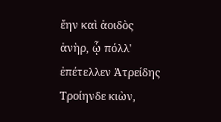ἔην καὶ ἀοιδὸς ἀνὴρ, ᾧ πόλλ' ἐπέτελλεν Ἀτρείδης Τροίηνδε κιὼν,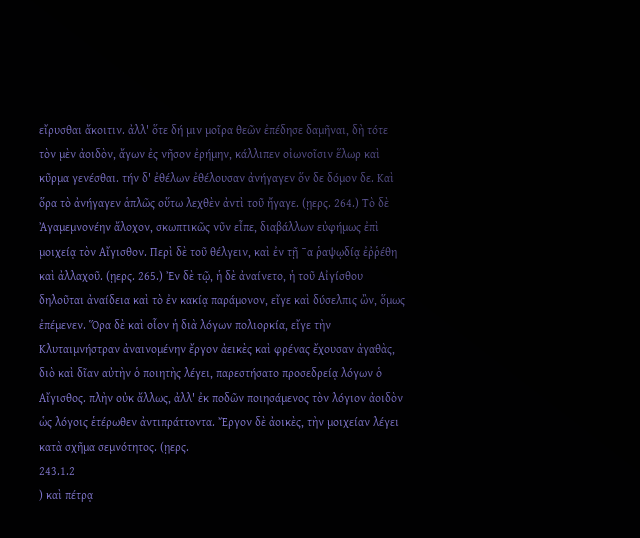εἴρυσθαι ἄκοιτιν. ἀλλ' ὅτε δή μιν μοῖρα θεῶν ἐπέδησε δαμῆναι, δὴ τότε τὸν μὲν ἀοιδὸν, ἄγων ἐς νῆσον ἐρήμην, κάλλιπεν οἰωνοῖσιν ἕλωρ καὶ κῦρμα γενέσθαι. τήν δ' ἐθέλων ἐθέλουσαν ἀνήγαγεν ὅν δε δόμον δε. Καὶ ὅρα τὸ ἀνήγαγεν ἁπλῶς οὕτω λεχθὲν ἀντὶ τοῦ ἤγαγε. (ῃερς. 264.) Τὸ δὲ Ἀγαμεμνονέην ἄλοχον, σκωπτικῶς νῦν εἶπε, διαβάλλων εὐφήμως ἐπὶ μοιχείᾳ τὸν Αἴγισθον. Περὶ δὲ τοῦ θέλγειν, καὶ ἐν τῇ ˉα ῥαψῳδίᾳ ἐῤῥέθη καὶ ἀλλαχοῦ. (ῃερς. 265.) Ἐν δὲ τῷ, ἡ δὲ ἀναίνετο, ἡ τοῦ Αἰγίσθου δηλοῦται ἀναίδεια καὶ τὸ ἐν κακίᾳ παράμονον, εἴγε καὶ δύσελπις ὢν, ὅμως ἐπέμενεν. Ὅρα δὲ καὶ οἷον ἡ διὰ λόγων πολιορκία, εἴγε τὴν Κλυταιμνήστραν ἀναινομένην ἔργον ἀεικὲς καὶ φρένας ἔχουσαν ἀγαθὰς, διὸ καὶ δῖαν αὐτὴν ὁ ποιητὴς λέγει, παρεστήσατο προσεδρείᾳ λόγων ὁ Αἴγισθος. πλὴν οὐκ ἄλλως, ἀλλ' ἐκ ποδῶν ποιησάμενος τὸν λόγιον ἀοιδὸν ὡς λόγοις ἑτέρωθεν ἀντιπράττοντα. Ἔργον δὲ ἀοικὲς, τὴν μοιχείαν λέγει κατὰ σχῆμα σεμνότητος. (ῃερς.
243.1.2
) καὶ πέτρᾳ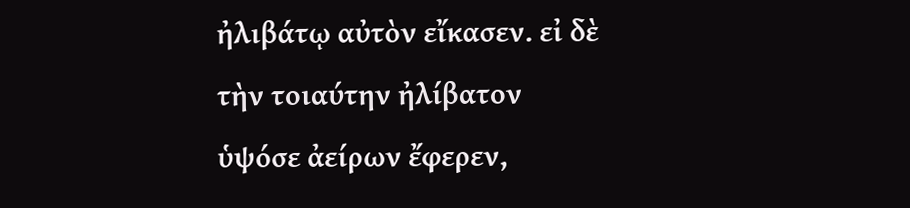ἠλιβάτῳ αὐτὸν εἴκασεν. εἰ δὲ τὴν τοιαύτην ἠλίβατον ὑψόσε ἀείρων ἔφερεν,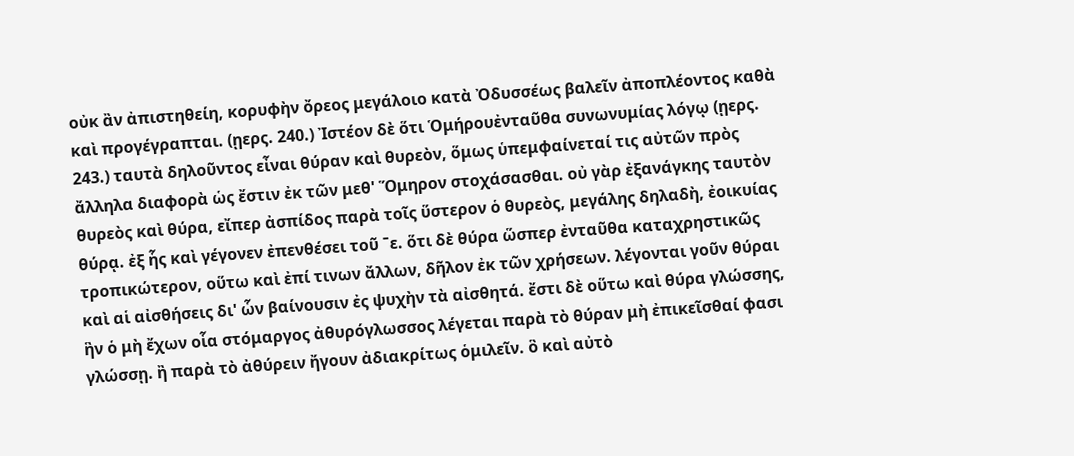οὐκ ἂν ἀπιστηθείη, κορυφὴν ὄρεος μεγάλοιο κατὰ Ὀδυσσέως βαλεῖν ἀποπλέοντος καθὰ καὶ προγέγραπται. (ῃερς. 240.) Ἰστέον δὲ ὅτι Ὁμήρουἐνταῦθα συνωνυμίας λόγῳ (ῃερς. 243.) ταυτὰ δηλοῦντος εἶναι θύραν καὶ θυρεὸν, ὅμως ὑπεμφαίνεταί τις αὐτῶν πρὸς ἄλληλα διαφορὰ ὡς ἔστιν ἐκ τῶν μεθ' Ὅμηρον στοχάσασθαι. οὐ γὰρ ἐξανάγκης ταυτὸν θυρεὸς καὶ θύρα, εἴπερ ἀσπίδος παρὰ τοῖς ὕστερον ὁ θυρεὸς, μεγάλης δηλαδὴ, ἐοικυίας θύρᾳ. ἐξ ἧς καὶ γέγονεν ἐπενθέσει τοῦ ˉε. ὅτι δὲ θύρα ὥσπερ ἐνταῦθα καταχρηστικῶς τροπικώτερον, οὕτω καὶ ἐπί τινων ἄλλων, δῆλον ἐκ τῶν χρήσεων. λέγονται γοῦν θύραι καὶ αἱ αἰσθήσεις δι' ὧν βαίνουσιν ἐς ψυχὴν τὰ αἰσθητά. ἔστι δὲ οὕτω καὶ θύρα γλώσσης, ἣν ὁ μὴ ἔχων οἷα στόμαργος ἀθυρόγλωσσος λέγεται παρὰ τὸ θύραν μὴ ἐπικεῖσθαί φασι γλώσσῃ. ἢ παρὰ τὸ ἀθύρειν ἤγουν ἀδιακρίτως ὁμιλεῖν. ὃ καὶ αὐτὸ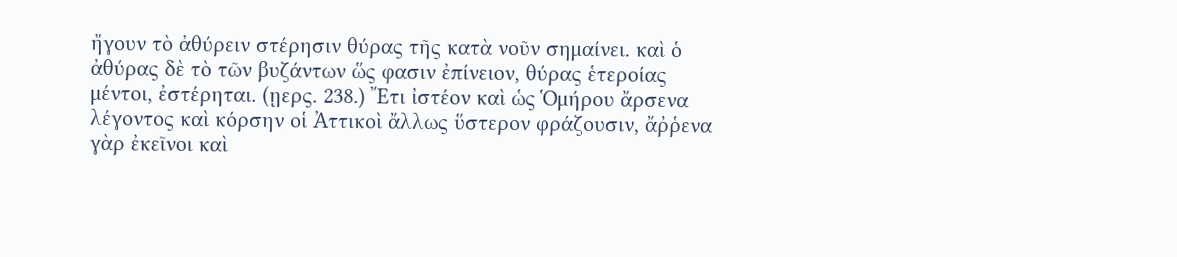ἤγουν τὸ ἀθύρειν στέρησιν θύρας τῆς κατὰ νοῦν σημαίνει. καὶ ὁ ἀθύρας δὲ τὸ τῶν βυζάντων ὥς φασιν ἐπίνειον, θύρας ἑτεροίας μέντοι, ἐστέρηται. (ῃερς. 238.) Ἔτι ἰστέον καὶ ὡς Ὁμήρου ἄρσενα λέγοντος καὶ κόρσην οἱ Ἀττικοὶ ἄλλως ὕστερον φράζουσιν, ἄῤῥενα γὰρ ἐκεῖνοι καὶ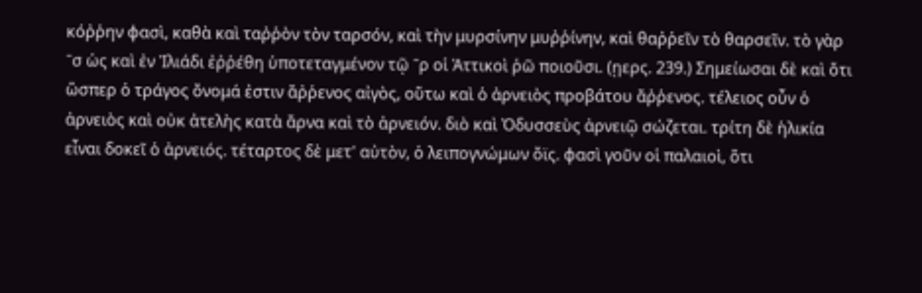κόῤῥην φασὶ, καθὰ καὶ ταῤῥὸν τὸν ταρσόν, καὶ τὴν μυρσίνην μυῤῥίνην, καὶ θαῤῥεῖν τὸ θαρσεῖν. τὸ γὰρ ˉσ ὡς καὶ ἐν Ἰλιάδι ἐῤῥέθη ὑποτεταγμένον τῷ ˉρ οἱ Ἀττικοὶ ῥῶ ποιοῦσι. (ῃερς. 239.) Σημείωσαι δὲ καὶ ὅτι ὥσπερ ὁ τράγος ὄνομά ἐστιν ἄῤῥενος αἰγὸς, οὕτω καὶ ὁ ἀρνειὸς προβάτου ἄῤῥενος. τέλειος οὖν ὁ ἀρνειὸς καὶ οὐκ ἀτελὴς κατὰ ἄρνα καὶ τὸ ἀρνειόν. διὸ καὶ Ὀδυσσεὺς ἀρνειῷ σώζεται. τρίτη δὲ ἡλικία εἶναι δοκεῖ ὁ ἀρνειός. τέταρτος δὲ μετ' αὐτὸν, ὁ λειπογνώμων ὄϊς. φασὶ γοῦν οἱ παλαιοὶ, ὅτι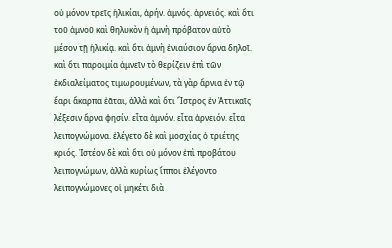οὐ μόνον τρεῖς ἡλικίαι, ἀρήν. ἀμνός. ἀρνειός. καὶ ὅτι τοῦ ἀμνοῦ καὶ θηλυκὸν ἡ ἀμνὴ πρόβατον αὐτὸ μέσον τῇ ἡλικίᾳ. καὶ ὅτι ἀμνὴ ἐνιαύσιον ἄρνα δηλοῖ. καὶ ὅτι παροιμία ἀμνεῖν τὸ θερίζειν ἐπὶ τῶν ἐκδιαλείματος τιμωρουμένων, τὰ γὰρ ἄρνια ἐν τῷ ἔαρι ἄκαρπα ἐᾶται, ἀλλὰ καὶ ὅτι Ἴστρος ἐν Ἀττικαῖς λέξεσιν ἄρνα φησίν. εἶτα ἀμνόν. εἶτα ἀρνειόν. εἶτα λειπογνώμονα. ἐλέγετο δὲ καὶ μοσχίας ὁ τριέτης κριός. Ἰστέον δὲ καὶ ὅτι οὐ μόνον ἐπὶ προβάτου λειπογνώμων, ἀλλὰ κυρίως ἵπποι ἐλέγοντο λειπογνώμονες οἱ μηκέτι διὰ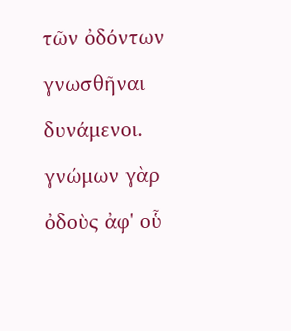τῶν ὀδόντων γνωσθῆναι δυνάμενοι. γνώμων γὰρ ὀδοὺς ἀφ' οὗ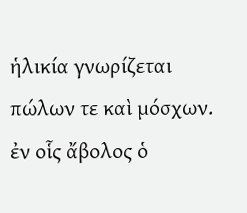ἡλικία γνωρίζεται πώλων τε καὶ μόσχων. ἐν οἷς ἄβολος ὁ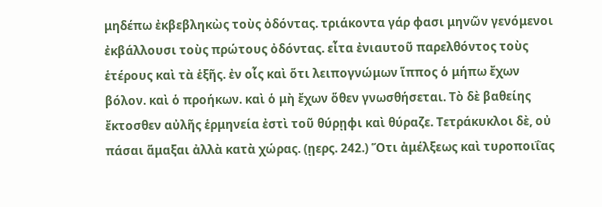μηδέπω ἐκβεβληκὼς τοὺς ὀδόντας. τριάκοντα γάρ φασι μηνῶν γενόμενοι ἐκβάλλουσι τοὺς πρώτους ὀδόντας. εἶτα ἐνιαυτοῦ παρελθόντος τοὺς ἑτέρους καὶ τὰ ἑξῆς. ἐν οἷς καὶ ὅτι λειπογνώμων ἵππος ὁ μήπω ἔχων βόλον. καὶ ὁ προήκων. καὶ ὁ μὴ ἔχων ὅθεν γνωσθήσεται. Τὸ δὲ βαθείης ἔκτοσθεν αὐλῆς ἑρμηνεία ἐστὶ τοῦ θύρῃφι καὶ θύραζε. Τετράκυκλοι δὲ, οὐ πάσαι ἅμαξαι ἀλλὰ κατὰ χώρας. (ῃερς. 242.) Ὅτι ἀμέλξεως καὶ τυροποιΐας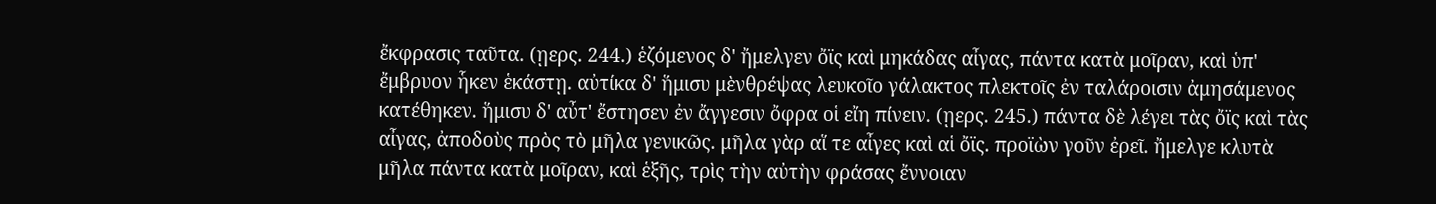ἔκφρασις ταῦτα. (ῃερς. 244.) ἑζόμενος δ' ἤμελγεν ὄϊς καὶ μηκάδας αἶγας, πάντα κατὰ μοῖραν, καὶ ὑπ' ἔμβρυον ἧκεν ἑκάστῃ. αὐτίκα δ' ἥμισυ μὲνθρέψας λευκοῖο γάλακτος πλεκτοῖς ἐν ταλάροισιν ἀμησάμενος κατέθηκεν. ἥμισυ δ' αὖτ' ἔστησεν ἐν ἄγγεσιν ὄφρα οἱ εἴη πίνειν. (ῃερς. 245.) πάντα δὲ λέγει τὰς ὄϊς καὶ τὰς αἶγας, ἀποδοὺς πρὸς τὸ μῆλα γενικῶς. μῆλα γὰρ αἵ τε αἶγες καὶ αἱ ὄϊς. προϊὼν γοῦν ἐρεῖ. ἤμελγε κλυτὰ μῆλα πάντα κατὰ μοῖραν, καὶ ἑξῆς, τρὶς τὴν αὐτὴν φράσας ἔννοιαν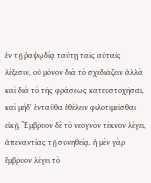ἐν τῇ ῥαψῳδίᾳ ταύτῃ ταῖς αὐταῖς λέξεσιν, οὐ μόνον διὰ τὸ σχεδιάζειν ἀλλὰ καὶ διὰ τὸ τῆς φράσεως κατευστοχῆσαι, καὶ μήδ' ἐνταῦθα ἐθέλειν φιλοτιμεῖσθαι εἰκῇ. Ἔμβρυον δὲ τὸ νεογνὸν τέκνον λέγει, ἀπεναντίας τῇ συνηθείᾳ. ἡ μὲν γὰρ ἔμβρυον λέγει τὸ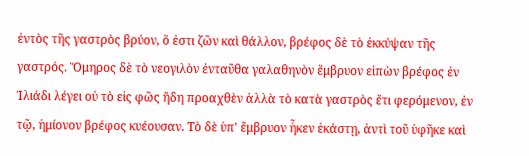ἐντὸς τῆς γαστρὸς βρύον, ὅ ἐστι ζῶν καὶ θάλλον, βρέφος δὲ τὸ ἐκκύψαν τῆς γαστρός. Ὅμηρος δὲ τὸ νεογιλὸν ἐνταῦθα γαλαθηνὸν ἔμβρυον εἰπὼν βρέφος ἐν Ἰλιάδι λέγει οὐ τὸ εἰς φῶς ἤδη προαχθὲν ἀλλὰ τὸ κατὰ γαστρὸς ἔτι φερόμενον, ἐν τῷ, ἡμίονον βρέφος κυέουσαν. Τὸ δὲ ὑπ' ἔμβρυον ἧκεν ἑκάστῃ, ἀντὶ τοῦ ὑφῆκε καὶ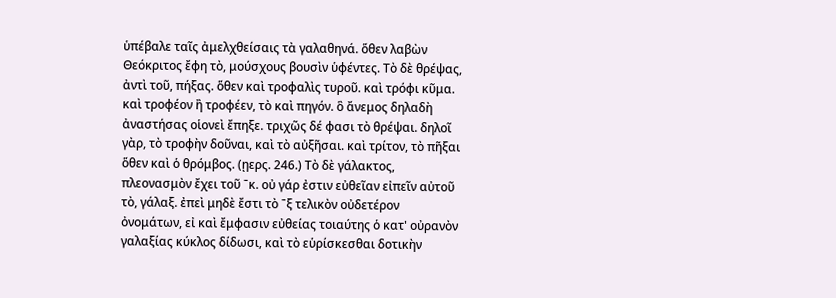ὑπέβαλε ταῖς ἀμελχθείσαις τὰ γαλαθηνά. ὅθεν λαβὼν Θεόκριτος ἔφη τὸ, μούσχους βουσὶν ὑφέντες. Τὸ δὲ θρέψας, ἀντὶ τοῦ, πήξας. ὅθεν καὶ τροφαλὶς τυροῦ. καὶ τρόφι κῦμα. καὶ τροφέον ἢ τροφέεν, τὸ καὶ πηγόν. ὃ ἄνεμος δηλαδὴ ἀναστήσας οἱονεὶ ἔπηξε. τριχῶς δέ φασι τὸ θρέψαι. δηλοῖ γὰρ, τὸ τροφὴν δοῦναι, καὶ τὸ αὐξῆσαι. καὶ τρίτον, τὸ πῆξαι ὅθεν καὶ ὁ θρόμβος. (ῃερς. 246.) Τὸ δὲ γάλακτος, πλεονασμὸν ἔχει τοῦ ˉκ. οὐ γάρ ἐστιν εὐθεῖαν εἰπεῖν αὐτοῦ τὸ, γάλαξ. ἐπεὶ μηδὲ ἔστι τὸ ˉξ τελικὸν οὐδετέρον ὀνομάτων, εἰ καὶ ἔμφασιν εὐθείας τοιαύτης ὁ κατ' οὐρανὸν γαλαξίας κύκλος δίδωσι, καὶ τὸ εὑρίσκεσθαι δοτικὴν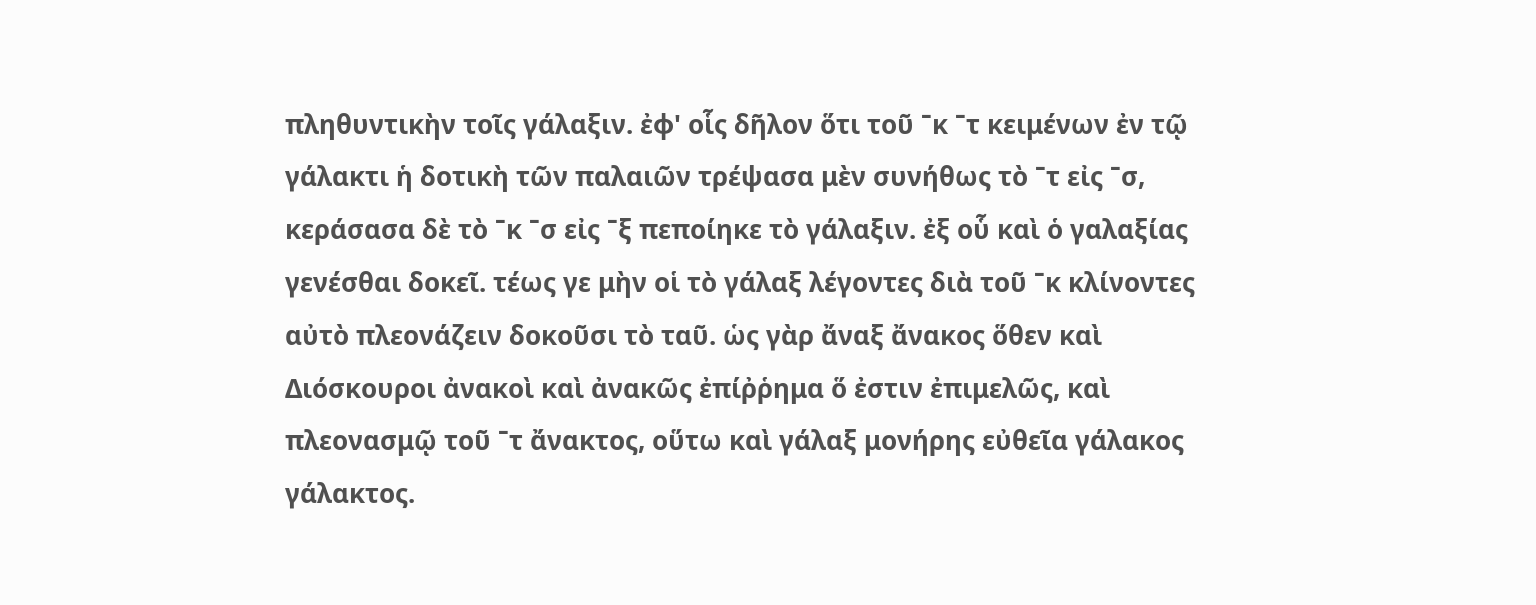πληθυντικὴν τοῖς γάλαξιν. ἐφ' οἷς δῆλον ὅτι τοῦ ˉκ ˉτ κειμένων ἐν τῷ γάλακτι ἡ δοτικὴ τῶν παλαιῶν τρέψασα μὲν συνήθως τὸ ˉτ εἰς ˉσ, κεράσασα δὲ τὸ ˉκ ˉσ εἰς ˉξ πεποίηκε τὸ γάλαξιν. ἐξ οὗ καὶ ὁ γαλαξίας γενέσθαι δοκεῖ. τέως γε μὴν οἱ τὸ γάλαξ λέγοντες διὰ τοῦ ˉκ κλίνοντες αὐτὸ πλεονάζειν δοκοῦσι τὸ ταῦ. ὡς γὰρ ἄναξ ἄνακος ὅθεν καὶ Διόσκουροι ἀνακοὶ καὶ ἀνακῶς ἐπίῤῥημα ὅ ἐστιν ἐπιμελῶς, καὶ πλεονασμῷ τοῦ ˉτ ἄνακτος, οὕτω καὶ γάλαξ μονήρης εὐθεῖα γάλακος γάλακτος.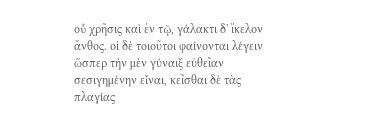οὗ χρῆσις καὶ ἐν τῷ, γάλακτι δ' ἴκελον ἄνθος. οἱ δὲ τοιοῦτοι φαίνονται λέγειν ὥσπερ τὴν μὲν γύναιξ εὐθεῖαν σεσιγημένην εἶναι, κεῖσθαι δὲ τὰς πλαγίας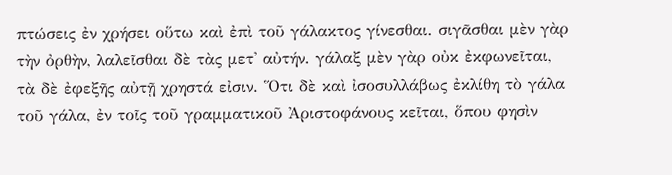πτώσεις ἐν χρήσει οὕτω καὶ ἐπὶ τοῦ γάλακτος γίνεσθαι. σιγᾶσθαι μὲν γὰρ τὴν ὀρθὴν, λαλεῖσθαι δὲ τὰς μετ' αὐτήν. γάλαξ μὲν γὰρ οὐκ ἐκφωνεῖται, τὰ δὲ ἐφεξῆς αὐτῇ χρηστά εἰσιν. Ὅτι δὲ καὶ ἰσοσυλλάβως ἐκλίθη τὸ γάλα τοῦ γάλα, ἐν τοῖς τοῦ γραμματικοῦ Ἀριστοφάνους κεῖται, ὅπου φησὶν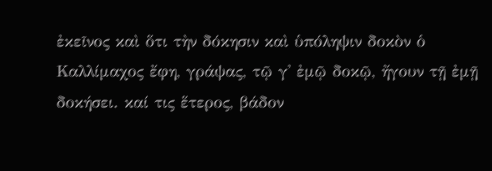ἐκεῖνος καὶ ὅτι τὴν δόκησιν καὶ ὑπόληψιν δοκὸν ὁ Καλλίμαχος ἔφη, γράψας, τῷ γ' ἐμῷ δοκῷ, ἤγουν τῇ ἐμῇ δοκήσει. καί τις ἕτερος, βάδον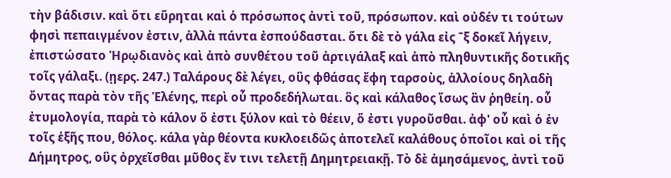τὴν βάδισιν. καὶ ὅτι εὕρηται καὶ ὁ πρόσωπος ἀντὶ τοῦ, πρόσωπον. καὶ οὐδέν τι τούτων φησὶ πεπαιγμένον ἐστιν, ἀλλὰ πάντα ἐσπούδασται. ὅτι δὲ τὸ γάλα εἰς ˉξ δοκεῖ λήγειν, ἐπιστώσατο Ἡρῳδιανὸς καὶ ἀπὸ συνθέτου τοῦ ἀρτιγάλαξ καὶ ἀπὸ πληθυντικῆς δοτικῆς τοῖς γάλαξι. (ῃερς. 247.) Ταλάρους δὲ λέγει, οὓς φθάσας ἔφη ταρσοὺς, ἀλλοίους δηλαδὴ ὄντας παρὰ τὸν τῆς Ἑλένης, περὶ οὗ προδεδήλωται. ὃς καὶ κάλαθος ἴσως ἂν ῥηθείη. οὗ ἐτυμολογία, παρὰ τὸ κάλον ὅ ἐστι ξύλον καὶ τὸ θέειν, ὅ ἐστι γυροῦσθαι. ἀφ' οὗ καὶ ὁ ἐν τοῖς ἑξῆς που, θόλος. κάλα γὰρ θέοντα κυκλοειδῶς ἀποτελεῖ καλάθους ὁποῖοι καὶ οἱ τῆς Δήμητρος, οὓς ὀρχεῖσθαι μῦθος ἔν τινι τελετῇ Δημητρειακῇ. Τὸ δὲ ἀμησάμενος, ἀντὶ τοῦ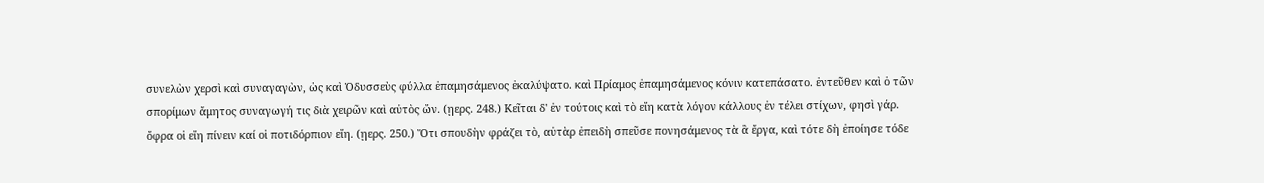συνελὼν χερσὶ καὶ συναγαγὼν, ὡς καὶ Ὀδυσσεὺς φύλλα ἐπαμησάμενος ἐκαλύψατο. καὶ Πρίαμος ἐπαμησάμενος κόνιν κατεπάσατο. ἐντεῦθεν καὶ ὁ τῶν σπορίμων ἄμητος συναγωγή τις διὰ χειρῶν καὶ αὐτὸς ὤν. (ῃερς. 248.) Κεῖται δ' ἐν τούτοις καὶ τὸ εἴη κατὰ λόγον κάλλους ἐν τέλει στίχων, φησὶ γάρ. ὄφρα οἱ εἴη πίνειν καί οἱ ποτιδόρπιον εἴη. (ῃερς. 250.) Ὅτι σπουδὴν φράζει τὸ, αὐτὰρ ἐπειδὴ σπεῦσε πονησάμενος τὰ ἃ ἔργα, καὶ τότε δὴ ἐποίησε τόδε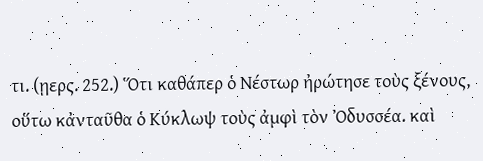τι. (ῃερς. 252.) Ὅτι καθάπερ ὁ Νέστωρ ἠρώτησε τοὺς ξένους, οὕτω κἀνταῦθα ὁ Κύκλωψ τοὺς ἀμφὶ τὸν Ὀδυσσέα. καὶ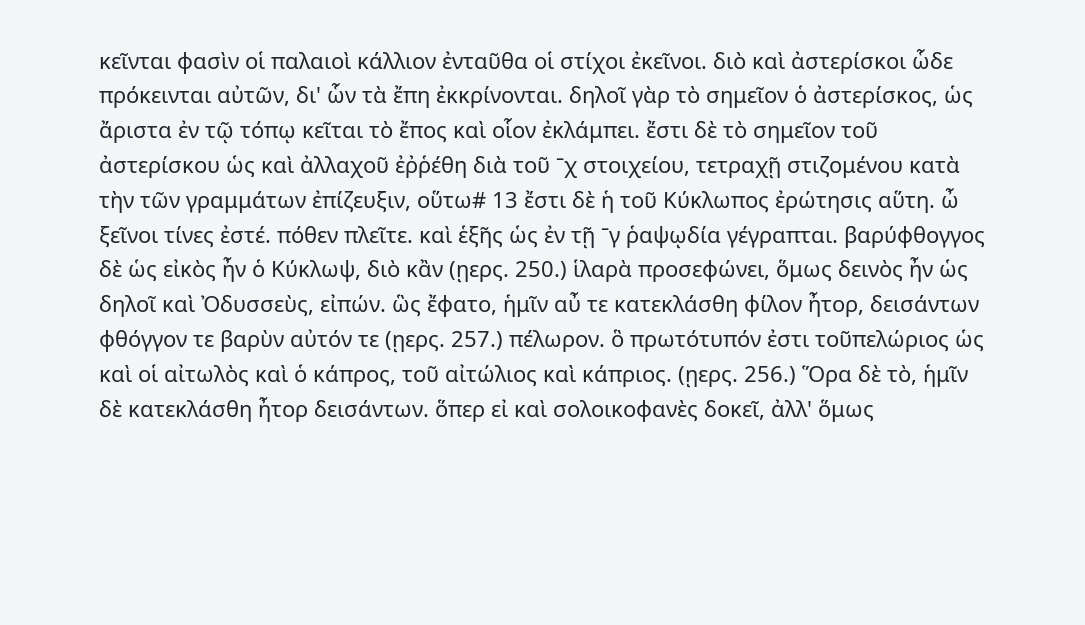κεῖνται φασὶν οἱ παλαιοὶ κάλλιον ἐνταῦθα οἱ στίχοι ἐκεῖνοι. διὸ καὶ ἀστερίσκοι ὧδε πρόκεινται αὐτῶν, δι' ὧν τὰ ἔπη ἐκκρίνονται. δηλοῖ γὰρ τὸ σημεῖον ὁ ἀστερίσκος, ὡς ἄριστα ἐν τῷ τόπῳ κεῖται τὸ ἔπος καὶ οἷον ἐκλάμπει. ἔστι δὲ τὸ σημεῖον τοῦ ἀστερίσκου ὡς καὶ ἀλλαχοῦ ἐῤῥέθη διὰ τοῦ ˉχ στοιχείου, τετραχῇ στιζομένου κατὰ τὴν τῶν γραμμάτων ἐπίζευξιν, οὕτω# 13 ἔστι δὲ ἡ τοῦ Κύκλωπος ἐρώτησις αὕτη. ὦ ξεῖνοι τίνες ἐστέ. πόθεν πλεῖτε. καὶ ἑξῆς ὡς ἐν τῇ ˉγ ῥαψῳδία γέγραπται. βαρύφθογγος δὲ ὡς εἰκὸς ἦν ὁ Κύκλωψ, διὸ κἂν (ῃερς. 250.) ἱλαρὰ προσεφώνει, ὅμως δεινὸς ἦν ὡς δηλοῖ καὶ Ὀδυσσεὺς, εἰπών. ὣς ἔφατο, ἡμῖν αὖ τε κατεκλάσθη φίλον ἦτορ, δεισάντων φθόγγον τε βαρὺν αὐτόν τε (ῃερς. 257.) πέλωρον. ὃ πρωτότυπόν ἐστι τοῦπελώριος ὡς καὶ οἱ αἰτωλὸς καὶ ὁ κάπρος, τοῦ αἰτώλιος καὶ κάπριος. (ῃερς. 256.) Ὅρα δὲ τὸ, ἡμῖν δὲ κατεκλάσθη ἦτορ δεισάντων. ὅπερ εἰ καὶ σολοικοφανὲς δοκεῖ, ἀλλ' ὅμως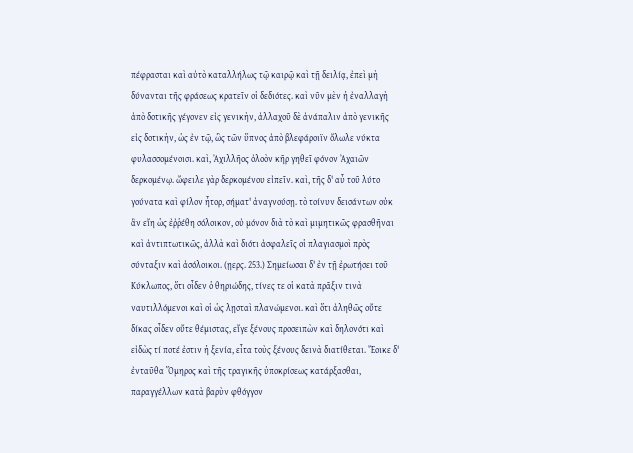πέφρασται καὶ αὐτὸ καταλλήλως τῷ καιρῷ καὶ τῇ δειλίᾳ, ἐπεὶ μὴ δύνανται τῆς φράσεως κρατεῖν οἱ δεδιότες. καὶ νῦν μὲν ἡ ἐναλλαγὴ ἀπὸ δοτικῆς γέγονεν εἰς γενικὴν, ἀλλαχοῦ δὲ ἀνάπαλιν ἀπὸ γενικῆς εἰς δοτικὴν, ὡς ἐν τῷ, ὣς τῶν ὕπνος ἀπὸ βλεφάροιϊν ὄλωλε νύκτα φυλασσομένοισι. καὶ, Ἀχιλλῆος ὀλοὸν κῆρ γηθεῖ φόνον Ἀχαιῶν δερκομένῳ. ὤφειλε γὰρ δερκομένου εἰπεῖν. καὶ, τῆς δ' αὖ τοῦ λύτο γούνατα καὶ φίλον ἦτορ, σήματ' ἀναγνούσῃ. τὸ τοίνυν δεισάντων οὐκ ἂν εἴη ὡς ἐῤῥέθη σόλοικον, οὐ μόνον διὰ τὸ καὶ μιμητικῶς φρασθῆναι καὶ ἀντιπτωτικῶς, ἀλλὰ καὶ διότι ἀσφαλεῖς οἱ πλαγιασμοὶ πρὸς σύνταξιν καὶ ἀσόλοικοι. (ῃερς. 253.) Σημείωσαι δ' ἐν τῇ ἐρωτήσει τοῦ Κύκλωπος, ὅτι οἶδεν ὁ θηριώδης, τίνες τε οἱ κατὰ πρᾶξιν τινὰ ναυτιλλόμενοι καὶ οἱ ὡς λῃσταὶ πλανώμενοι. καὶ ὅτι ἀληθῶς οὔτε δίκας οἶδεν οὔτε θέμιστας, εἴγε ξένους προσειπὼν καὶ δηλονότι καὶ εἰδὼς τί ποτέ ἐστιν ἡ ξενία, εἶτα τοὺς ξένους δεινὰ διατίθεται. Ἔοικε δ' ἐνταῦθα Ὅμηρος καὶ τῆς τραγικῆς ὑποκρίσεως κατάρξασθαι, παραγγέλλων κατὰ βαρὺν φθόγγον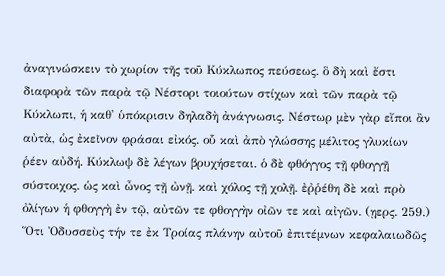ἀναγινώσκειν τὸ χωρίον τῆς τοῦ Κύκλωπος πεύσεως. ὃ δὴ καὶ ἔστι διαφορὰ τῶν παρὰ τῷ Νέστορι τοιούτων στίχων καὶ τῶν παρὰ τῷ Κύκλωπι, ἡ καθ' ὑπόκρισιν δηλαδὴ ἀνάγνωσις. Νέστωρ μὲν γὰρ εἴποι ἂν αὐτὰ, ὡς ἐκεῖνον φράσαι εἰκός. οὗ καὶ ἀπὸ γλώσσης μέλιτος γλυκίων ῥέεν αὐδή. Κύκλωψ δὲ λέγων βρυχήσεται. ὁ δὲ φθόγγος τῇ φθογγῇ σύστοιχος. ὡς καὶ ὦνος τῇ ὠνῇ. καὶ χόλος τῇ χολῇ. ἐῤῥέθη δὲ καὶ πρὸ ὀλίγων ἡ φθογγὴ ἐν τῷ, αὐτῶν τε φθογγὴν οἰῶν τε καὶ αἰγῶν. (ῃερς. 259.) Ὅτι Ὀδυσσεὺς τήν τε ἐκ Τροίας πλάνην αὐτοῦ ἐπιτέμνων κεφαλαιωδῶς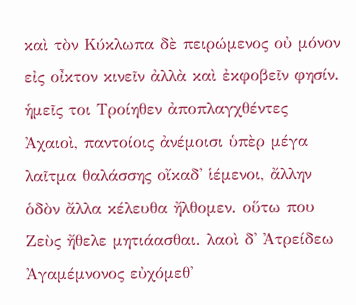καὶ τὸν Κύκλωπα δὲ πειρώμενος οὐ μόνον εἰς οἶκτον κινεῖν ἀλλὰ καὶ ἐκφοβεῖν φησίν. ἡμεῖς τοι Τροίηθεν ἀποπλαγχθέντες Ἀχαιοὶ, παντοίοις ἀνέμοισι ὑπὲρ μέγα λαῖτμα θαλάσσης οἴκαδ' ἱέμενοι, ἄλλην ὁδὸν ἄλλα κέλευθα ἤλθομεν. οὕτω που Ζεὺς ἤθελε μητιάασθαι. λαοὶ δ' Ἀτρείδεω Ἀγαμέμνονος εὐχόμεθ'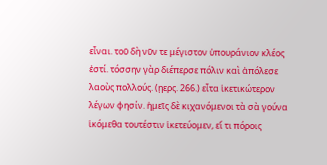εἶναι. τοῦ δὴ νῦν τε μέγιστον ὑπουράνιον κλέος ἐστί. τόσσην γὰρ διέπερσε πόλιν καὶ ἀπόλεσε λαοὺς πολλούς. (ῃερς. 266.) εἶτα ἱκετικώτερον λέγων φησίν. ἡμεῖς δὲ κιχανόμενοι τὰ σὰ γούνα ἱκόμεθα τουτέστιν ἱκετεύομεν, εἴ τι πόροις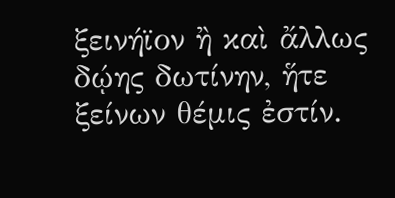ξεινήϊον ἢ καὶ ἄλλως δῴης δωτίνην, ἥτε ξείνων θέμις ἐστίν.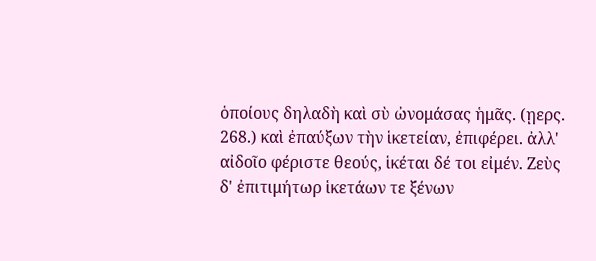ὁποίους δηλαδὴ καὶ σὺ ὠνομάσας ἡμᾶς. (ῃερς. 268.) καὶ ἐπαύξων τὴν ἱκετείαν, ἐπιφέρει. ἀλλ' αἰδοῖο φέριστε θεούς, ἱκέται δέ τοι εἰμέν. Ζεὺς δ' ἐπιτιμήτωρ ἱκετάων τε ξένων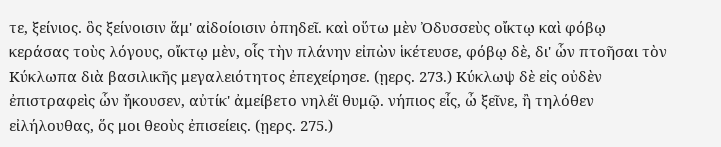τε, ξείνιος. ὃς ξείνοισιν ἅμ' αἰδοίοισιν ὀπηδεῖ. καὶ οὕτω μὲν Ὀδυσσεὺς οἴκτῳ καὶ φόβῳ κεράσας τοὺς λόγους, οἴκτῳ μὲν, οἷς τὴν πλάνην εἰπὼν ἱκέτευσε, φόβῳ δὲ, δι' ὧν πτοῆσαι τὸν Κύκλωπα διὰ βασιλικῆς μεγαλειότητος ἐπεχείρησε. (ῃερς. 273.) Κύκλωψ δὲ εἰς οὐδὲν ἐπιστραφεὶς ὧν ἤκουσεν, αὐτίκ' ἀμείβετο νηλέϊ θυμῷ. νήπιος εἶς, ὦ ξεῖνε, ἢ τηλόθεν εἰλήλουθας, ὅς μοι θεοὺς ἐπισείεις. (ῃερς. 275.)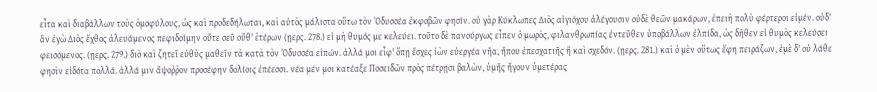εἶτα καὶ διαβάλλων τοὺς ὁμοφύλους, ὡς καὶ προδεδήλωται, καὶ αὐτὸς μάλιστα οὕτω τὸν Ὀδυσσέα ἐκφοβῶν φησίν. οὐ γὰρ Κύκλωπες Διὸς αἰγιόχου ἀλέγουσιν οὐδὲ θεῶν μακάρων, ἐπειὴ πολὺ φέρτεροι εἰμέν. οὐδ' ἂν ἐγὼ Διὸς ἔχθος ἀλευάμενος πεφιδοίμην οὔτε σεῦ οὔθ' ἑτέρων (ῃερς. 278.) εἰ μὴ θυμός με κελεύει. τοῦτο δὲ πανούργως εἶπεν ὁ μωρὸς, φιλανθρωπίας ἐντεῦθεν ὑποβάλλων ἐλπίδα, ὡς δῆθεν εἰ θυμὸς κελεύσει φεισόμενος. (ῃερς. 279.) διὸ καὶ ζητεῖ εὐθὺς μαθεῖν τὰ κατὰ τὸν Ὀδυσσέα εἰπών. ἀλλά μοι εἶφ' ὅπῃ ἔσχες ἰὼν εὐεργέα νῆα, ἤπου ἐπεσχατιῆς ἢ καὶ σχεδόν. (ῃερς. 281.) καὶ ὁ μὲν οὕτως ἔφη πειράζων, ἐμὲ δ' οὐ λάθε φησὶν εἰδότα πολλά. ἀλλά μιν ἄψοῤῥον προσέφην δολίοις ἐπέεσσι. νέα μέν μοι κατέαξε Ποσειδῶν πρὸς πέτρῃσι βαλὼν, ὑμῆς ἤγουν ὑμετέρας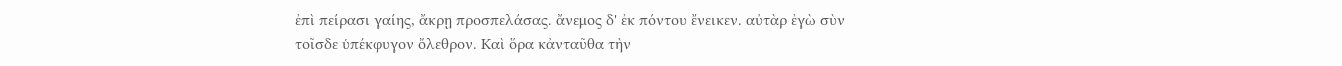ἐπὶ πείρασι γαίης, ἄκρῃ προσπελάσας. ἄνεμος δ' ἐκ πόντου ἔνεικεν. αὐτὰρ ἐγὼ σὺν τοῖσδε ὑπέκφυγον ὄλεθρον. Καὶ ὅρα κἀνταῦθα τὴν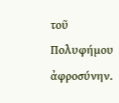τοῦ Πολυφήμου ἀφροσύνην.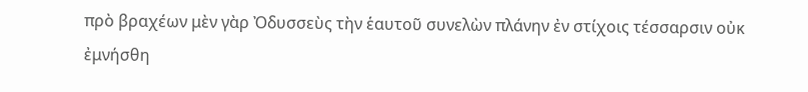πρὸ βραχέων μὲν γὰρ Ὀδυσσεὺς τὴν ἑαυτοῦ συνελὼν πλάνην ἐν στίχοις τέσσαρσιν οὐκ ἐμνήσθη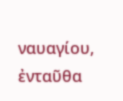ναυαγίου, ἐνταῦθα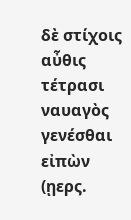δὲ στίχοις αὖθις τέτρασι ναυαγὸς γενέσθαι εἰπὼν (ῃερς.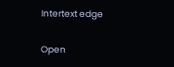Intertext edge

Open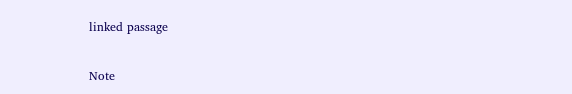linked passage

Note